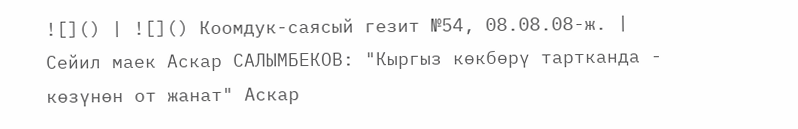![]() | ![]() Коомдук-саясый гезит №54, 08.08.08-ж. |
Сейил маек Аскар САЛЫМБЕКОВ: "Кыргыз көкбөрү тартканда - көзүнөн от жанат" Аскар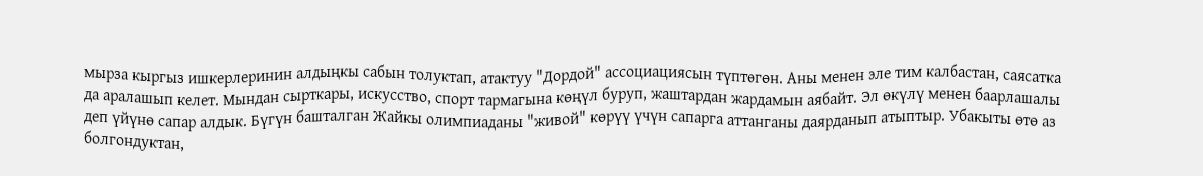мырза кыргыз ишкерлеринин алдыңкы сабын толуктап, атактуу "Дордой" ассоциациясын түптөгөн. Аны менен эле тим калбастан, саясатка да аралашып келет. Мындан сырткары, искусство, спорт тармагына көңүл буруп, жаштардан жардамын аябайт. Эл өкүлү менен баарлашалы деп үйүнө сапар алдык. Бүгүн башталган Жайкы олимпиаданы "живой" көрүү үчүн сапарга аттанганы даярданып атыптыр. Убакыты өтө аз болгондуктан,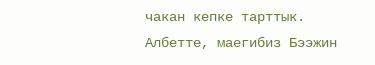чакан кепке тарттык. Албетте, маегибиз Бээжин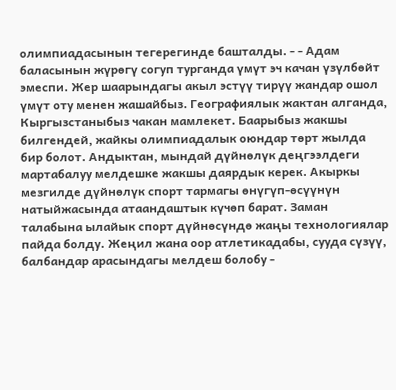олимпиадасынын тегерегинде башталды. - - Адам баласынын жүрөгү согуп турганда үмүт эч качан үзүлбөйт эмеспи. Жер шаарындагы акыл эстүү тирүү жандар ошол үмүт оту менен жашайбыз. Географиялык жактан алганда, Кыргызстаныбыз чакан мамлекет. Баарыбыз жакшы билгендей, жайкы олимпиадалык оюндар төрт жылда бир болот. Андыктан, мындай дүйнөлүк деңгээлдеги мартабалуу мелдешке жакшы даярдык керек. Акыркы мезгилде дүйнөлүк спорт тармагы өнүгүп-өсүүнүн натыйжасында атаандаштык күчөп барат. Заман талабына ылайык спорт дүйнөсүндө жаңы технологиялар пайда болду. Жеңил жана оор атлетикадабы, сууда сүзүү, балбандар арасындагы мелдеш болобу -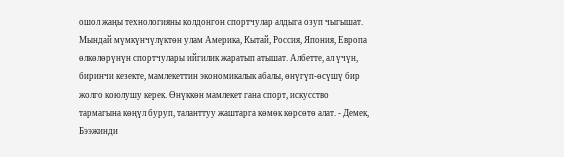ошол жаңы технологияны колдонгон спортчулар алдыга озуп чыгышат. Мындай мүмкүнчүлүктөн улам Америка, Кытай, Россия, Япония, Европа өлкөлөрүнүн спортчулары ийгилик жаратып атышат. Албетте, ал үчүн, биринчи кезекте, мамлекеттин экономикалык абалы, өнүгүп-өсүшү бир жолго коюлушу керек. Өнүккөн мамлекет гана спорт, искусство тармагына көңүл буруп, таланттуу жаштарга көмөк көрсөтө алат. - Демек, Бээжинди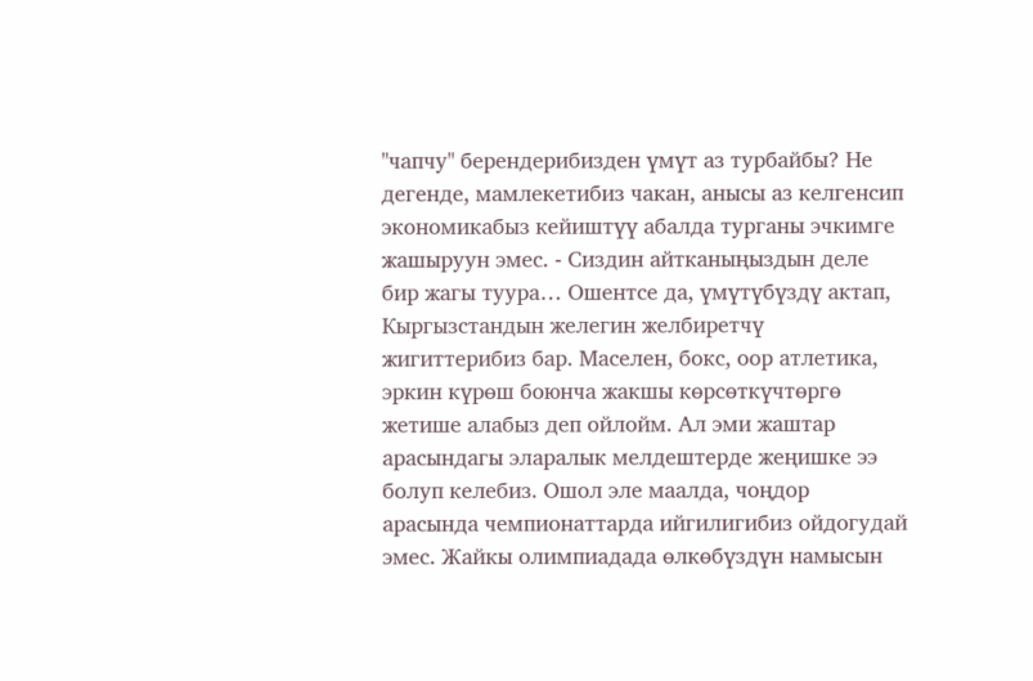"чапчу" берендерибизден үмүт аз турбайбы? Не дегенде, мамлекетибиз чакан, анысы аз келгенсип экономикабыз кейиштүү абалда турганы эчкимге жашыруун эмес. - Сиздин айтканыңыздын деле бир жагы туура… Ошентсе да, үмүтүбүздү актап, Кыргызстандын желегин желбиретчү жигиттерибиз бар. Маселен, бокс, оор атлетика, эркин күрөш боюнча жакшы көрсөткүчтөргө жетише алабыз деп ойлойм. Ал эми жаштар арасындагы эларалык мелдештерде жеңишке ээ болуп келебиз. Ошол эле маалда, чоңдор арасында чемпионаттарда ийгилигибиз ойдогудай эмес. Жайкы олимпиадада өлкөбүздүн намысын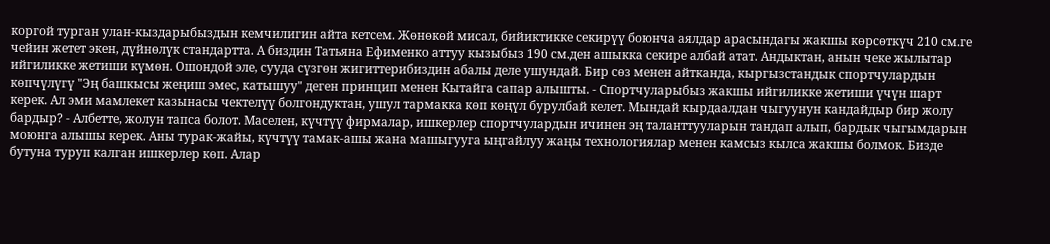коргой турган улан-кыздарыбыздын кемчилигин айта кетсем. Жөнөкөй мисал, бийиктикке секирүү боюнча аялдар арасындагы жакшы көрсөткүч 210 см.ге чейин жетет экен, дүйнөлүк стандартта. А биздин Татьяна Ефименко аттуу кызыбыз 190 см.ден ашыкка секире албай атат. Андыктан, анын чеке жылытар ийгиликке жетиши күмөн. Ошондой эле, сууда сүзгөн жигиттерибиздин абалы деле ушундай. Бир сөз менен айтканда, кыргызстандык спортчулардын көпчүлүгү "Эң башкысы жеңиш эмес, катышуу" деген принцип менен Кытайга сапар алышты. - Спортчуларыбыз жакшы ийгиликке жетиши үчүн шарт керек. Ал эми мамлекет казынасы чектелүү болгондуктан, ушул тармакка көп көңүл бурулбай келет. Мындай кырдаалдан чыгуунун кандайдыр бир жолу бардыр? - Албетте, жолун тапса болот. Маселен, күчтүү фирмалар, ишкерлер спортчулардын ичинен эң таланттууларын тандап алып, бардык чыгымдарын моюнга алышы керек. Аны турак-жайы, күчтүү тамак-ашы жана машыгууга ыңгайлуу жаңы технологиялар менен камсыз кылса жакшы болмок. Бизде бутуна туруп калган ишкерлер көп. Алар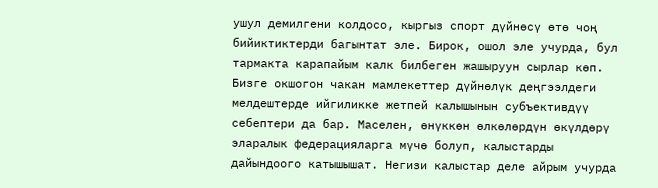ушул демилгени колдосо, кыргыз спорт дүйнөсү өтө чоң бийиктиктерди багынтат эле. Бирок, ошол эле учурда, бул тармакта карапайым калк билбеген жашыруун сырлар көп. Бизге окшогон чакан мамлекеттер дүйнөлүк деңгээлдеги мелдештерде ийгиликке жетпей калышынын субъективдүү себептери да бар. Маселен, өнүккөн өлкөлөрдүн өкүлдөрү эларалык федерацияларга мүчө болуп, калыстарды дайындоого катышышат. Негизи калыстар деле айрым учурда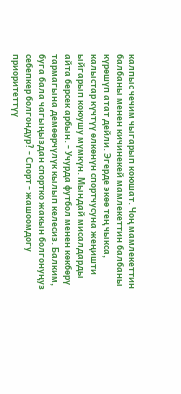калпыс чечим чыгарып коюшат. Чоң мамлекеттин балбаны менен кичинекей мамлекеттин балбаны күрөшүп атат дейли. Эгерде экөө тең чыкса, калыстар күчтүү өлкөнүн спортчусуна жеңишти ыйгарып коюушу мүмкүн. Мындай мисалдарды айта берсек арбын. - Учурда футбол менен көкбөрү тармагына демөөрчүлүк кылып келесиз. Балким, буга бала чагыңыздан спортко жакын болгонуңуз себепкер болгондур? - Спорт - жашоомдогу приоритеттүү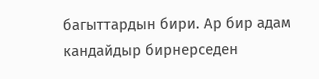багыттардын бири. Ар бир адам кандайдыр бирнерседен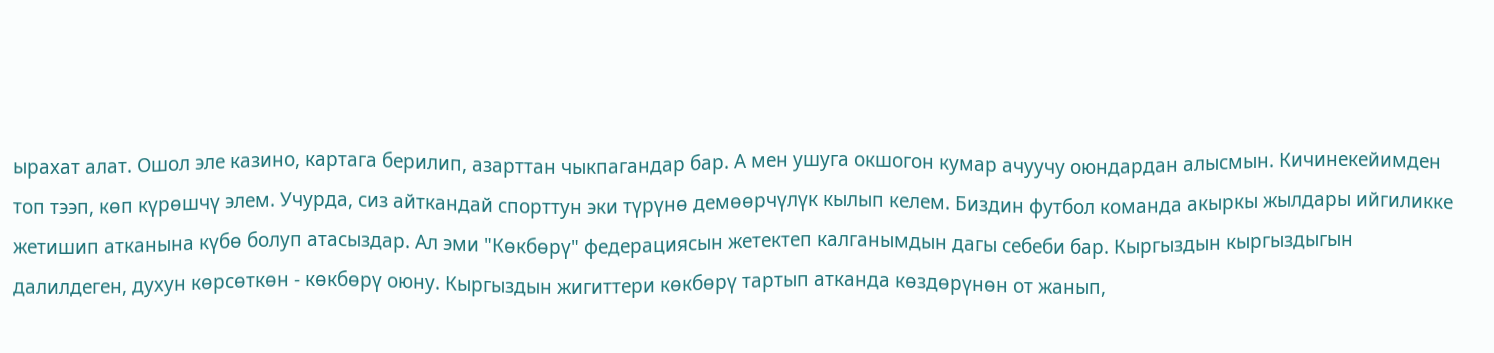ырахат алат. Ошол эле казино, картага берилип, азарттан чыкпагандар бар. А мен ушуга окшогон кумар ачуучу оюндардан алысмын. Кичинекейимден топ тээп, көп күрөшчү элем. Учурда, сиз айткандай спорттун эки түрүнө демөөрчүлүк кылып келем. Биздин футбол команда акыркы жылдары ийгиликке жетишип атканына күбө болуп атасыздар. Ал эми "Көкбөрү" федерациясын жетектеп калганымдын дагы себеби бар. Кыргыздын кыргыздыгын далилдеген, духун көрсөткөн - көкбөрү оюну. Кыргыздын жигиттери көкбөрү тартып атканда көздөрүнөн от жанып,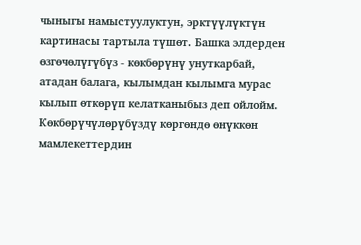чыныгы намыстуулуктун, эрктүүлүктүн картинасы тартыла түшөт. Башка элдерден өзгөчөлүгүбүз - көкбөрүнү унуткарбай, атадан балага, кылымдан кылымга мурас кылып өткөрүп келатканыбыз деп ойлойм. Көкбөрүчүлөрүбүздү көргөндө өнүккөн мамлекеттердин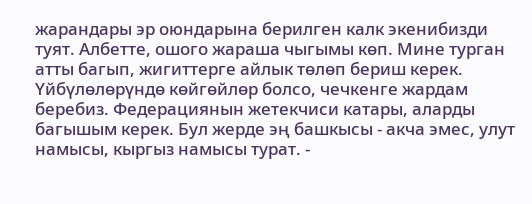жарандары эр оюндарына берилген калк экенибизди туят. Албетте, ошого жараша чыгымы көп. Мине турган атты багып, жигиттерге айлык төлөп бериш керек. Үйбүлөлөрүндө көйгөйлөр болсо, чечкенге жардам беребиз. Федерациянын жетекчиси катары, аларды багышым керек. Бул жерде эң башкысы - акча эмес, улут намысы, кыргыз намысы турат. -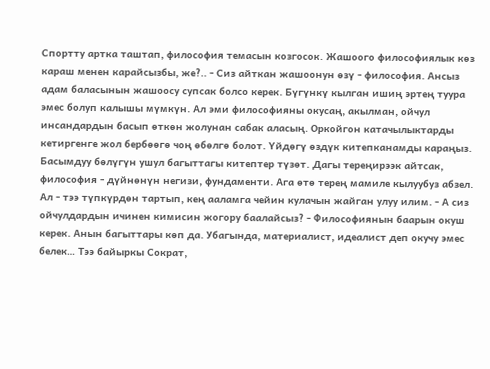Спортту артка таштап, философия темасын козгосок. Жашоого философиялык көз караш менен карайсызбы, же?.. - Сиз айткан жашоонун өзү - философия. Ансыз адам баласынын жашоосу супсак болсо керек. Бүгүнкү кылган ишиң эртең туура эмес болуп калышы мүмкүн. Ал эми философияны окусаң, акылман, ойчул инсандардын басып өткөн жолунан сабак аласың. Оркойгон катачылыктарды кетиргенге жол бербөөгө чоң өбөлгө болот. Үйдөгү өздүк китепканамды караңыз. Басымдуу бөлүгүн ушул багыттагы китептер түзөт. Дагы тереңирээк айтсак, философия - дүйнөнүн негизи, фундаменти. Ага өтө терең мамиле кылуубуз абзел. Ал - тээ түпкүрдөн тартып, кең ааламга чейин кулачын жайган улуу илим. - А сиз ойчулдардын ичинен кимисин жогору баалайсыз? - Философиянын баарын окуш керек. Анын багыттары көп да. Убагында, материалист, идеалист деп окучу эмес белек… Тээ байыркы Сократ,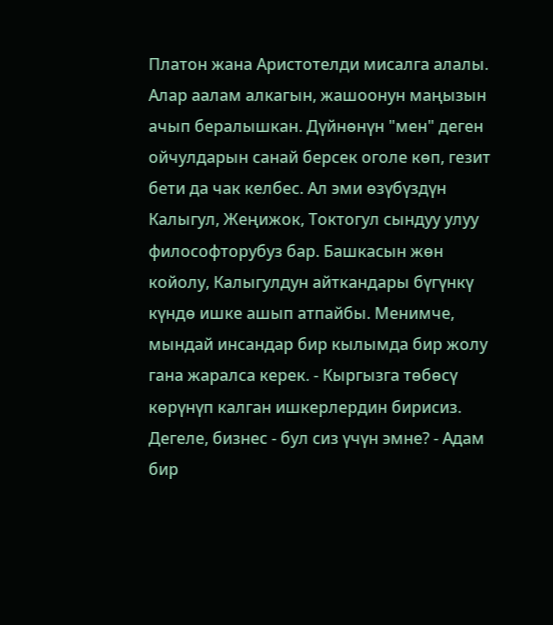Платон жана Аристотелди мисалга алалы. Алар аалам алкагын, жашоонун маңызын ачып бералышкан. Дүйнөнүн "мен" деген ойчулдарын санай берсек оголе көп, гезит бети да чак келбес. Ал эми өзүбүздүн Калыгул, Жеңижок, Токтогул сындуу улуу философторубуз бар. Башкасын жөн койолу, Калыгулдун айткандары бүгүнкү күндө ишке ашып атпайбы. Менимче, мындай инсандар бир кылымда бир жолу гана жаралса керек. - Кыргызга төбөсү көрүнүп калган ишкерлердин бирисиз. Дегеле, бизнес - бул сиз үчүн эмне? - Адам бир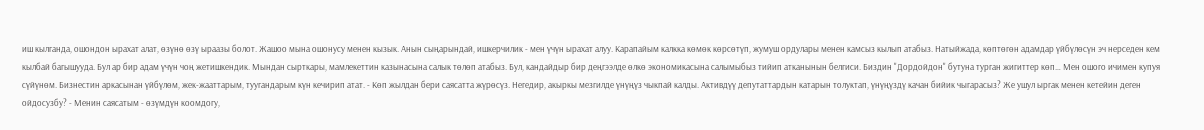иш кылганда, ошондон ырахат алат, өзүнө өзү ыраазы болот. Жашоо мына ошонусу менен кызык. Анын сыңарындай, ишкерчилик - мен үчүн ырахат алуу. Карапайым калкка көмөк көрсөтүп, жумуш ордулары менен камсыз кылып атабыз. Натыйжада, көптөгөн адамдар үйбүлөсүн эч нерседен кем кылбай багышууда. Бул ар бир адам үчүн чоң жетишкендик. Мындан сырткары, мамлекеттин казынасына салык төлөп атабыз. Бул, кандайдыр бир деңгээлде өлкө экономикасына салымыбыз тийип атканынын белгиси. Биздин "Дордойдон" бутуна турган жигиттер көп… Мен ошого ичимен купуя сүйүнөм. Бизнестин аркасынан үйбүлөм, жек-жааттарым, туугандарым күн кечирип атат. - Көп жылдан бери саясатта жүрөсүз. Негедир, акыркы мезгилде үнүңүз чыкпай калды. Активдүү депутаттардын катарын толуктап, үнүңүздү качан бийик чыгарасыз? Же ушул ыргак менен кетейин деген ойдосузбу? - Менин саясатым - өзүмдүн коомдогу,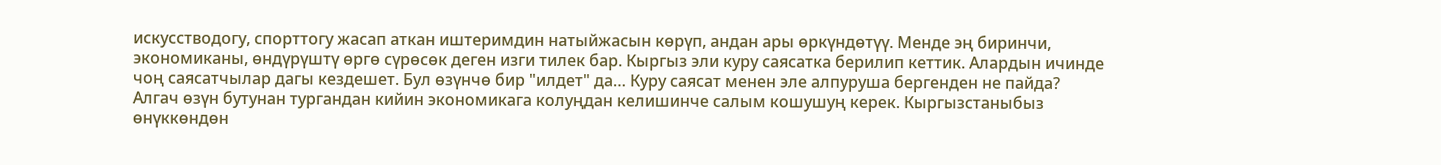искусстводогу, спорттогу жасап аткан иштеримдин натыйжасын көрүп, андан ары өркүндөтүү. Менде эң биринчи, экономиканы, өндүрүштү өргө сүрөсөк деген изги тилек бар. Кыргыз эли куру саясатка берилип кеттик. Алардын ичинде чоң саясатчылар дагы кездешет. Бул өзүнчө бир "илдет" да… Куру саясат менен эле алпуруша бергенден не пайда? Алгач өзүн бутунан тургандан кийин экономикага колуңдан келишинче салым кошушуң керек. Кыргызстаныбыз өнүккөндөн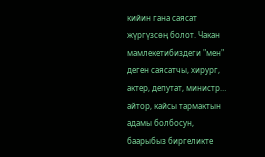кийин гана саясат жүргүзсөң болот. Чакан мамлекетибиздеги "мен" деген саясатчы, хирург, актер, депутат, министр… айтор, кайсы тармактын адамы болбосун, баарыбыз биргеликте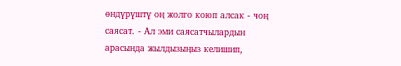өндүрүштү оң жолго коюп алсак - чоң саясат. - Ал эми саясатчылардын арасында жылдызыңыз келишип,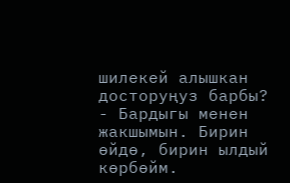шилекей алышкан досторуңуз барбы? - Бардыгы менен жакшымын. Бирин өйдө, бирин ылдый көрбөйм.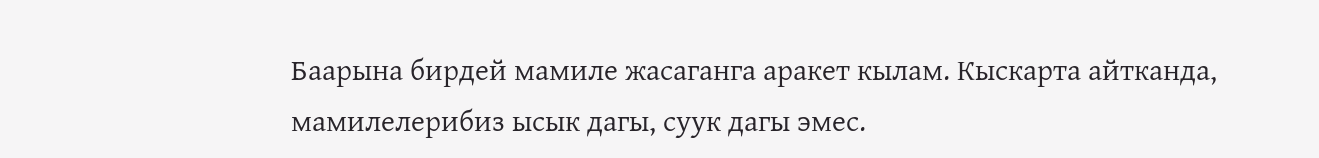Баарына бирдей мамиле жасаганга аракет кылам. Кыскарта айтканда, мамилелерибиз ысык дагы, суук дагы эмес.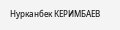Нурканбек КЕРИМБАЕВ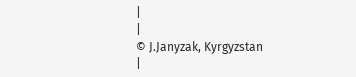|
|
© J.Janyzak, Kyrgyzstan
|